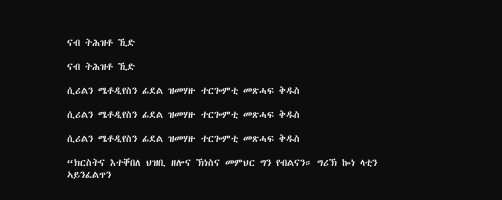ናብ ትሕዝቶ ኺድ

ናብ ትሕዝቶ ኺድ

ሲሪልን ሜቶዲየስን ፊደል ዝመሃዙ ተርጐምቲ መጽሓፍ ቅዱስ

ሲሪልን ሜቶዲየስን ፊደል ዝመሃዙ ተርጐምቲ መጽሓፍ ቅዱስ

ሲሪልን ሜቶዲየስን ፊደል ዝመሃዙ ተርጐምቲ መጽሓፍ ቅዱስ

“ክርስትና እተቐበለ ህዝቢ ዘሎና ኽነስና መምህር ግን የብልናን። ግሪኽ ኰነ ላቲን ኣይንፈልጥን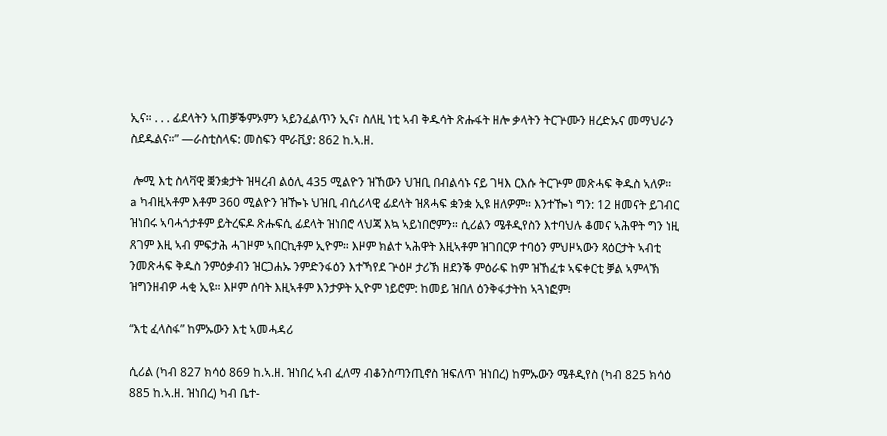ኢና። . . . ፊደላትን ኣጠቓቕምኦምን ኣይንፈልጥን ኢና፣ ስለዚ ነቲ ኣብ ቅዱሳት ጽሑፋት ዘሎ ቃላትን ትርጕሙን ዘረድኡና መማህራን ስደዱልና።” —ራስቲስላፍ: መስፍን ሞራቪያ: 862 ከ.ኣ.ዘ.

 ሎሚ እቲ ስላቫዊ ቛንቋታት ዝዛረብ ልዕሊ 435 ሚልዮን ዝኸውን ህዝቢ በብልሳኑ ናይ ገዛእ ርእሱ ትርጕም መጽሓፍ ቅዱስ ኣለዎ። a ካብዚኣቶም እቶም 360 ሚልዮን ዝዀኑ ህዝቢ ብሲሪላዊ ፊደላት ዝጸሓፍ ቋንቋ ኢዩ ዘለዎም። እንተዀነ ግን: 12 ዘመናት ይገብር ዝነበሩ ኣባሓጎታቶም ይትረፍዶ ጽሑፍሲ ፊደላት ዝነበሮ ላህጃ እኳ ኣይነበሮምን። ሲሪልን ሜቶዲየስን እተባህሉ ቆመና ኣሕዋት ግን ነዚ ጸገም እዚ ኣብ ምፍታሕ ሓገዞም ኣበርኪቶም ኢዮም። እዞም ክልተ ኣሕዋት እዚኣቶም ዝገበርዎ ተባዕን ምህዞኣውን ጻዕርታት ኣብቲ ንመጽሓፍ ቅዱስ ንምዕቃብን ዝርጋሐኡ ንምድንፋዕን እተኻየደ ጕዕዞ ታሪኽ ዘደንቕ ምዕራፍ ከም ዝኸፈቱ ኣፍቀርቲ ቓል ኣምላኽ ዝግንዘብዎ ሓቂ ኢዩ። እዞም ሰባት እዚኣቶም እንታዎት ኢዮም ነይሮም: ከመይ ዝበለ ዕንቅፋታትከ ኣጓነፎም፧

“እቲ ፈላስፋ” ከምኡውን እቲ ኣመሓዳሪ

ሲሪል (ካብ 827 ክሳዕ 869 ከ.ኣ.ዘ. ዝነበረ ኣብ ፈለማ ብቆንስጣንጢኖስ ዝፍለጥ ዝነበረ) ከምኡውን ሜቶዲየስ (ካብ 825 ክሳዕ 885 ከ.ኣ.ዘ. ዝነበረ) ካብ ቤተ-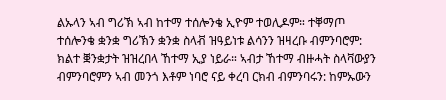ልኡላን ኣብ ግሪኽ ኣብ ከተማ ተሰሎንቄ ኢዮም ተወሊዶም። ተቐማጦ ተሰሎንቄ ቋንቋ ግሪኽን ቋንቋ ስላቭ ዝዓይነቱ ልሳንን ዝዛረቡ ብምንባሮም: ክልተ ቛንቋታት ዝዝረበላ ኸተማ ኢያ ነይራ። ኣብታ ኸተማ ብዙሓት ስላቫውያን ብምንባሮምን ኣብ መንጎ እቶም ነባሮ ናይ ቀረባ ርክብ ብምንባሩን: ከምኡውን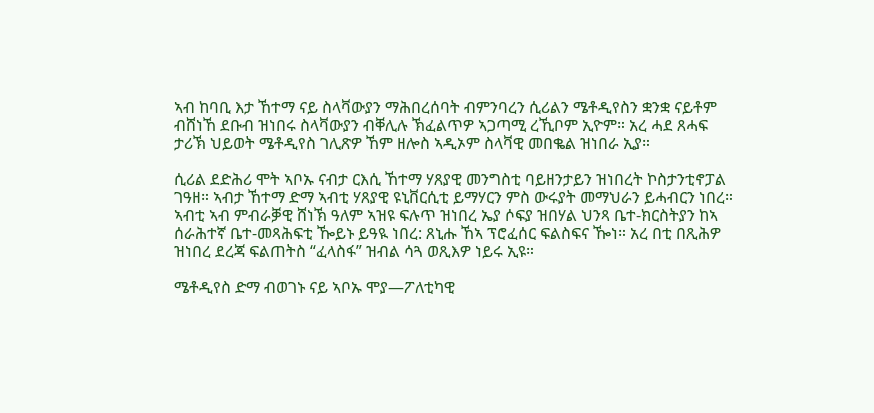ኣብ ከባቢ እታ ኸተማ ናይ ስላቫውያን ማሕበረሰባት ብምንባረን ሲሪልን ሜቶዲየስን ቋንቋ ናይቶም ብሸነኸ ደቡብ ዝነበሩ ስላቫውያን ብቐሊሉ ኽፈልጥዎ ኣጋጣሚ ረኺቦም ኢዮም። አረ ሓደ ጸሓፍ ታሪኽ ህይወት ሜቶዲየስ ገሊጽዎ ኸም ዘሎስ ኣዲኦም ስላቫዊ መበቈል ዝነበራ ኢያ።

ሲሪል ደድሕሪ ሞት ኣቦኡ ናብታ ርእሲ ኸተማ ሃጸያዊ መንግስቲ ባይዘንታይን ዝነበረት ኮስታንቲኖፓል ገዓዘ። ኣብታ ኸተማ ድማ ኣብቲ ሃጸያዊ ዩኒቨርሲቲ ይማሃርን ምስ ውሩያት መማህራን ይሓብርን ነበረ። ኣብቲ ኣብ ምብራቓዊ ሸነኽ ዓለም ኣዝዩ ፍሉጥ ዝነበረ ኤያ ሶፍያ ዝበሃል ህንጻ ቤተ-ክርስትያን ከኣ ሰራሕተኛ ቤተ-መጻሕፍቲ ዀይኑ ይዓዪ ነበረ: ጸኒሑ ኸኣ ፕሮፈሰር ፍልስፍና ዀነ። አረ በቲ በጺሕዎ ዝነበረ ደረጃ ፍልጠትስ “ፈላስፋ” ዝብል ሳጓ ወጺእዎ ነይሩ ኢዩ።

ሜቶዲየስ ድማ ብወገኑ ናይ ኣቦኡ ሞያ—ፖለቲካዊ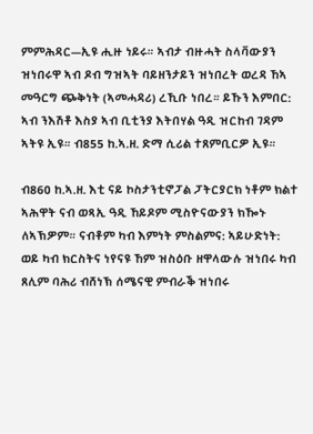ምምሕዳር—ኢዩ ሒዙ ነይሩ። ኣብታ ብዙሓት ስላቫውያን ዝነበሩዋ ኣብ ዶብ ግዝኣት ባይዘንታይን ዝነበረት ወረዳ ኸኣ መዓርግ ጭቅነት (ኣመሓዳሪ) ረኺቡ ነበረ። ይኹን እምበር: ኣብ ንእሽቶ እስያ ኣብ ቢቲንያ እትበሃል ዓዲ ዝርከብ ገዳም ኣትዩ ኢዩ። ብ855 ከ.ኣ.ዘ. ድማ ሲሪል ተጸምቢርዎ ኢዩ።

ብ860 ከ.ኣ.ዘ. እቲ ናይ ኮስታንቲኖፓል ፓትርያርክ ነቶም ክልተ ኣሕዋት ናብ ወጻኢ ዓዲ ኸይዶም ሚስዮናውያን ክዀኑ ለኣኽዎም። ናብቶም ካብ እምነት ምስልምና: ኣይሁድነት: ወይ ካብ ክርስትና ነየናዩ ኸም ዝስዕቡ ዘዋላውሉ ዝነበሩ ካብ ጸሊም ባሕሪ ብሸነኽ ሰሜናዊ ምብራቕ ዝነበሩ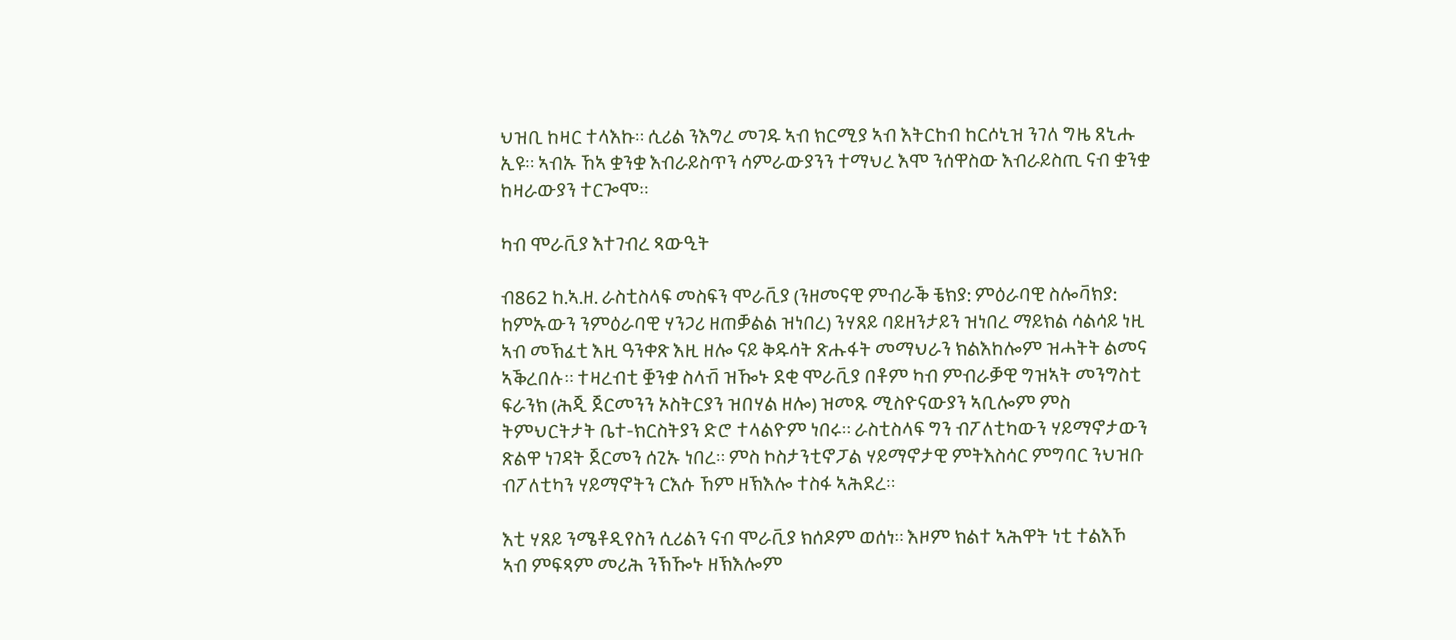ህዝቢ ከዛር ተላእኩ። ሲሪል ንእግረ መገዱ ኣብ ክርሚያ ኣብ እትርከብ ከርሶኒዝ ንገለ ግዜ ጸኒሑ ኢዩ። ኣብኡ ኸኣ ቋንቋ እብራይስጥን ሳምራውያንን ተማህረ እሞ ንሰዋስው እብራይስጢ ናብ ቋንቋ ከዛራውያን ተርጐሞ።

ካብ ሞራቪያ እተገብረ ጻውዒት

ብ862 ከ.ኣ.ዘ. ራስቲስላፍ መስፍን ሞራቪያ (ንዘመናዊ ምብራቕ ቼክያ: ምዕራባዊ ስሎቫክያ: ከምኡውን ንምዕራባዊ ሃንጋሪ ዘጠቓልል ዝነበረ) ንሃጸይ ባይዘንታይን ዝነበረ ማይክል ሳልሳይ ነዚ ኣብ መኽፈቲ እዚ ዓንቀጽ እዚ ዘሎ ናይ ቅዱሳት ጽሑፋት መማህራን ክልእከሎም ዝሓትት ልመና ኣቕረበሉ። ተዛረብቲ ቛንቋ ስላቭ ዝዀኑ ደቂ ሞራቪያ በቶም ካብ ምብራቓዊ ግዝኣት መንግስቲ ፍራንክ (ሕጂ ጀርመንን ኦስትርያን ዝበሃል ዘሎ) ዝመጹ ሚስዮናውያን ኣቢሎም ምስ ትምህርትታት ቤተ-ክርስትያን ድሮ ተላልዮም ነበሩ። ራስቲስላፍ ግን ብፖለቲካውን ሃይማኖታውን ጽልዋ ነገዳት ጀርመን ሰጊኡ ነበረ። ምስ ኮስታንቲኖፓል ሃይማኖታዊ ምትእስሳር ምግባር ንህዝቡ ብፖለቲካን ሃይማኖትን ርእሱ ኸም ዘኽእሎ ተስፋ ኣሕደረ።

እቲ ሃጸይ ንሜቶዲየስን ሲሪልን ናብ ሞራቪያ ክሰዶም ወሰነ። እዞም ክልተ ኣሕዋት ነቲ ተልእኾ ኣብ ምፍጻም መሪሕ ንኽዀኑ ዘኽእሎም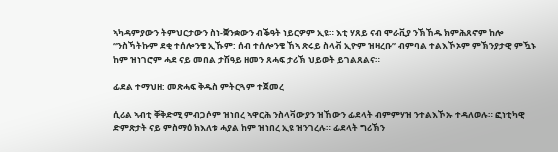ኣካዳምያውን ትምህርታውን ስነ-ቛንቋውን ብቕዓት ነይርዎም ኢዩ። እቲ ሃጸይ ናብ ሞራቪያ ንኽኸዱ ክምሕጸኖም ከሎ “ንስኻትኩም ደቂ ተሰሎንቄ ኢኹም: ሰብ ተሰሎንቄ ኸኣ ጽሩይ ስላቭ ኢዮም ዝዛረቡ” ብምባል ተልእኾኦም ምኽንያታዊ ምዃኑ ከም ዝነገሮም ሓደ ናይ መበል ታሽዓይ ዘመን ጸሓፍ ታሪኽ ህይወት ይገልጸልና።

ፊደል ተማህዘ: መጽሓፍ ቅዱስ ምትርጓም ተጀመረ

ሲሪል ኣብቲ ቐቅድሚ ምብጋሶም ዝነበረ ኣዋርሕ ንስላቫውያን ዝኸውን ፊደላት ብምምሃዝ ንተልእኾኡ ተዳለወሉ። ፎነቲካዊ ድምጽታት ናይ ምስማዕ ክእለቱ ሓያል ከም ዝነበረ ኢዩ ዝንገረሉ። ፊደላት ግሪኽን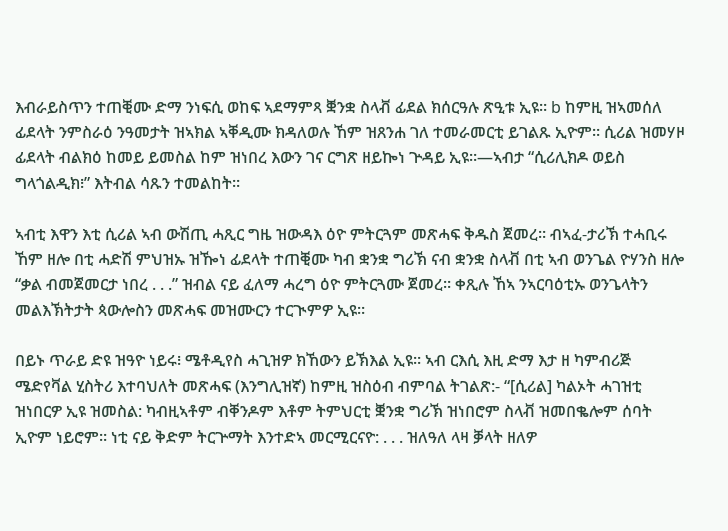እብራይስጥን ተጠቒሙ ድማ ንነፍሲ ወከፍ ኣደማምጻ ቛንቋ ስላቭ ፊደል ክሰርዓሉ ጽዒቱ ኢዩ። b ከምዚ ዝኣመሰለ ፊደላት ንምስራዕ ንዓመታት ዝኣክል ኣቐዲሙ ክዳለወሉ ኸም ዝጸንሐ ገለ ተመራመርቲ ይገልጹ ኢዮም። ሲሪል ዝመሃዞ ፊደላት ብልክዕ ከመይ ይመስል ከም ዝነበረ እውን ገና ርግጽ ዘይኰነ ጕዳይ ኢዩ።—ኣብታ “ሲሪሊክዶ ወይስ ግላጎልዲክ፧” እትብል ሳጹን ተመልከት።

ኣብቲ እዋን እቲ ሲሪል ኣብ ውሽጢ ሓጺር ግዜ ዝውዳእ ዕዮ ምትርጓም መጽሓፍ ቅዱስ ጀመረ። ብኣፈ-ታሪኽ ተሓቢሩ ኸም ዘሎ በቲ ሓድሽ ምህዝኡ ዝዀነ ፊደላት ተጠቒሙ ካብ ቋንቋ ግሪኽ ናብ ቋንቋ ስላቭ በቲ ኣብ ወንጌል ዮሃንስ ዘሎ “ቃል ብመጀመርታ ነበረ . . .” ዝብል ናይ ፈለማ ሓረግ ዕዮ ምትርጓሙ ጀመረ። ቀጺሉ ኸኣ ንኣርባዕቲኡ ወንጌላትን መልእኽትታት ጳውሎስን መጽሓፍ መዝሙርን ተርጒምዎ ኢዩ።

በይኑ ጥራይ ድዩ ዝዓዮ ነይሩ፧ ሜቶዲየስ ሓጊዝዎ ክኸውን ይኽእል ኢዩ። ኣብ ርእሲ እዚ ድማ እታ ዘ ካምብሪጅ ሜድየቫል ሂስትሪ እተባህለት መጽሓፍ (እንግሊዝኛ) ከምዚ ዝስዕብ ብምባል ትገልጽ:- “[ሲሪል] ካልኦት ሓገዝቲ ዝነበርዎ ኢዩ ዝመስል: ካብዚኣቶም ብቐንዶም እቶም ትምህርቲ ቛንቋ ግሪኽ ዝነበሮም ስላቭ ዝመበቈሎም ሰባት ኢዮም ነይሮም። ነቲ ናይ ቅድም ትርጕማት እንተድኣ መርሚርናዮ: . . . ዝለዓለ ላዛ ቓላት ዘለዎ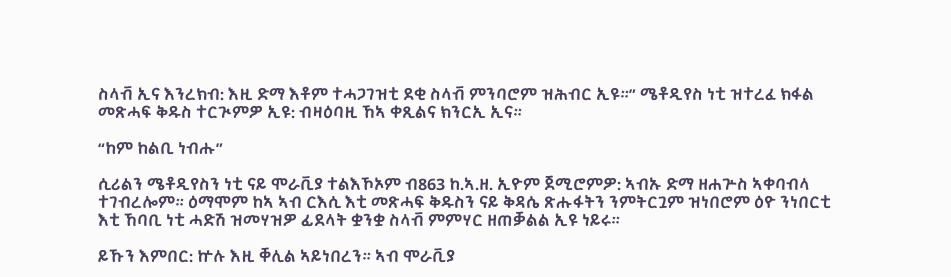ስላቭ ኢና እንረክብ: እዚ ድማ እቶም ተሓጋገዝቲ ደቂ ስላቭ ምንባሮም ዝሕብር ኢዩ።” ሜቶዲየስ ነቲ ዝተረፈ ክፋል መጽሓፍ ቅዱስ ተርጒምዎ ኢዩ: ብዛዕባዚ ኸኣ ቀጺልና ክንርኢ ኢና።

“ከም ከልቢ ነብሑ”

ሲሪልን ሜቶዲየስን ነቲ ናይ ሞራቪያ ተልእኾኦም ብ863 ከ.ኣ.ዘ. ኢዮም ጀሚሮምዎ: ኣብኡ ድማ ዘሐጕስ ኣቀባብላ ተገብረሎም። ዕማሞም ከኣ ኣብ ርእሲ እቲ መጽሓፍ ቅዱስን ናይ ቅዳሴ ጽሑፋትን ንምትርጓም ዝነበሮም ዕዮ ንነበርቲ እቲ ኸባቢ ነቲ ሓድሽ ዝመሃዝዎ ፊደላት ቋንቋ ስላቭ ምምሃር ዘጠቓልል ኢዩ ነይሩ።

ይኹን እምበር: ኵሉ እዚ ቐሊል ኣይነበረን። ኣብ ሞራቪያ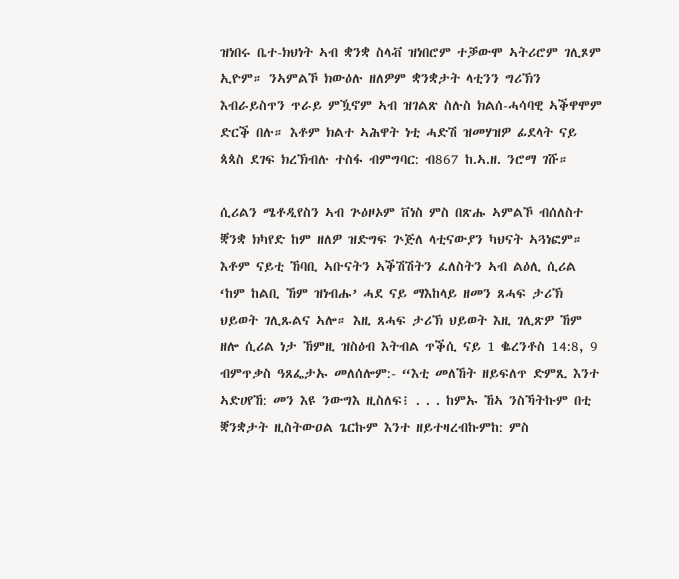ዝነበሩ ቤተ-ክህነት ኣብ ቋንቋ ስላቭ ዝነበሮም ተቓውሞ ኣትሪሮም ገሊጾም ኢዮም። ንኣምልኾ ክውዕሉ ዘለዎም ቋንቋታት ላቲንን ግሪኽን እብራይስጥን ጥራይ ምዃኖም ኣብ ዝገልጽ ስሉስ ክልሰ-ሓሳባዊ ኣቕዋሞም ድርቕ በሉ። እቶም ክልተ ኣሕዋት ነቲ ሓድሽ ዝመሃዝዎ ፊደላት ናይ ጳጳስ ደገፍ ክረኽብሉ ተስፋ ብምግባር: ብ867 ከ.ኣ.ዘ. ንሮማ ገሹ።

ሲሪልን ሜቶዲየስን ኣብ ጕዕዞኦም ቨነስ ምስ በጽሑ ኣምልኾ ብሰለስተ ቛንቋ ክካየድ ከም ዘለዎ ዝድግፍ ጕጅለ ላቲናውያን ካህናት ኣጓነፎም። እቶም ናይቲ ኸባቢ ኣቡናትን ኣቕሽሽትን ፈለስትን ኣብ ልዕሊ ሲሪል ‘ከም ከልቢ ኸም ዝነብሑ’ ሓደ ናይ ማእከላይ ዘመን ጸሓፍ ታሪኽ ህይወት ገሊጹልና ኣሎ። እዚ ጸሓፍ ታሪኽ ህይወት እዚ ገሊጽዎ ኸም ዘሎ ሲሪል ነታ ኸምዚ ዝስዕብ እትብል ጥቕሲ ናይ 1 ቈረንቶስ 14:8, 9 ብምጥቃስ ዓጸፌታኡ መለሰሎም:- “እቲ መለኸት ዘይፍለጥ ድምጺ እንተ ኣድሀየኸ: መን እዩ ንውግእ ዚስለፍ፧ . . . ከምኡ ኸኣ ንስኻትኩም በቲ ቛንቋታት ዚስትውዐል ጌርኩም እንተ ዘይተዛረብኩምከ: ምስ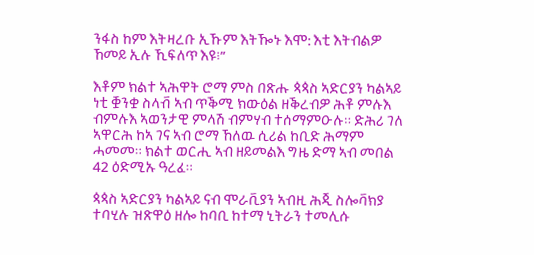ንፋስ ከም እትዛረቡ ኢኹም እትዀኑ እሞ: እቲ እትብልዎ ኸመይ ኢሉ ኺፍለጥ እዩ፧”

እቶም ክልተ ኣሕዋት ሮማ ምስ በጽሑ ጳጳስ ኣድርያን ካልኣይ ነቲ ቛንቋ ስላቭ ኣብ ጥቕሚ ክውዕል ዘቕረብዎ ሕቶ ምሉእ ብምሉእ ኣወንታዊ ምላሽ ብምሃብ ተሰማምዑሉ። ድሕሪ ገለ ኣዋርሕ ከኣ ገና ኣብ ሮማ ኸለዉ ሲሪል ከቢድ ሕማም ሓመመ። ክልተ ወርሒ ኣብ ዘይመልእ ግዜ ድማ ኣብ መበል 42 ዕድሚኡ ዓረፈ።

ጳጳስ ኣድርያን ካልኣይ ናብ ሞራቪያን ኣብዚ ሕጂ ስሎቫክያ ተባሂሉ ዝጽዋዕ ዘሎ ከባቢ ከተማ ኒትራን ተመሊሱ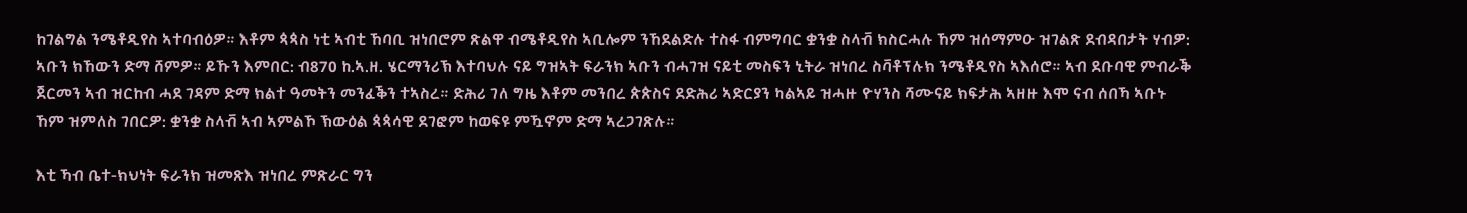ከገልግል ንሜቶዲየስ ኣተባብዕዎ። እቶም ጳጳስ ነቲ ኣብቲ ኸባቢ ዝነበሮም ጽልዋ ብሜቶዲየስ ኣቢሎም ንኸደልድሉ ተስፋ ብምግባር ቋንቋ ስላቭ ክስርሓሉ ኸም ዝሰማምዑ ዝገልጽ ደብዳበታት ሃብዎ: ኣቡን ክኸውን ድማ ሸምዎ። ይኹን እምበር: ብ870 ከ.ኣ.ዘ. ሄርማንሪኽ እተባህሉ ናይ ግዝኣት ፍራንክ ኣቡን ብሓገዝ ናይቲ መስፍን ኒትራ ዝነበረ ስቫቶፕሉክ ንሜቶዲየስ ኣእሰሮ። ኣብ ደቡባዊ ምብራቕ ጀርመን ኣብ ዝርከብ ሓደ ገዳም ድማ ክልተ ዓመትን መንፈቕን ተኣስረ። ድሕሪ ገለ ግዜ እቶም መንበረ ጵጵስና ደድሕሪ ኣድርያን ካልኣይ ዝሓዙ ዮሃንስ ሻሙናይ ክፍታሕ ኣዘዙ እሞ ናብ ሰበኻ ኣቡኑ ኸም ዝምለስ ገበርዎ: ቋንቋ ስላቭ ኣብ ኣምልኾ ኽውዕል ጳጳሳዊ ደገፎም ከወፍዩ ምዃኖም ድማ ኣረጋገጽሉ።

እቲ ኻብ ቤተ-ክህነት ፍራንክ ዝመጽእ ዝነበረ ምጽራር ግን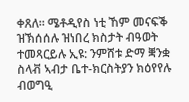ቀጸለ። ሜቶዲየስ ነቲ ኸም መናፍቕ ዝኽሰሰሉ ዝነበረ ክስታት ብዓወት ተመጻርይሉ ኢዩ: ንምሸቱ ድማ ቛንቋ ስላቭ ኣብታ ቤተ-ክርስትያን ክዕየየሉ ብወግዒ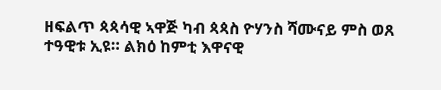ዘፍልጥ ጳጳሳዊ ኣዋጅ ካብ ጳጳስ ዮሃንስ ሻሙናይ ምስ ወጸ ተዓዊቱ ኢዩ። ልክዕ ከምቲ እዋናዊ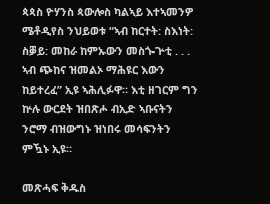ጳጳስ ዮሃንስ ጳውሎስ ካልኣይ እተኣመንዎ ሜቶዲየስ ንህይወቱ “ኣብ ከርተት: ስእነት: ስቓይ: መከራ ከምኡውን መስጐጕቲ . . . ኣብ ጭከና ዝመልኦ ማሕዩር እውን ከይተረፈ” ኢዩ ኣሕሊፉዋ። እቲ ዘገርም ግን ኵሉ ውርደት ዝበጽሖ ብኢድ ኣቡናትን ንሮማ ብዝውግኑ ዝነበሩ መሳፍንትን ምዃኑ ኢዩ።

መጽሓፍ ቅዱስ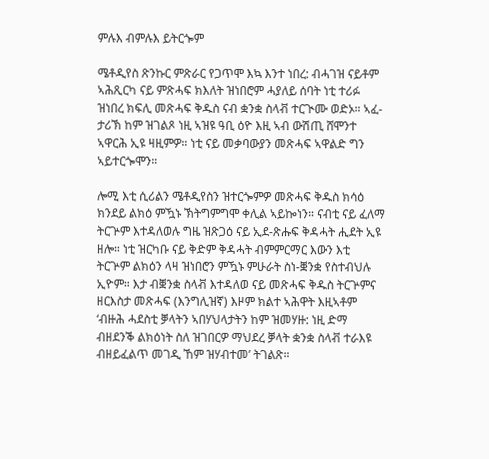ምሉእ ብምሉእ ይትርጐም

ሜቶዲየስ ጽንኩር ምጽራር የጋጥሞ እኳ እንተ ነበረ: ብሓገዝ ናይቶም ኣሕጺርካ ናይ ምጽሓፍ ክእለት ዝነበሮም ሓያለይ ሰባት ነቲ ተሪፉ ዝነበረ ክፍሊ መጽሓፍ ቅዱስ ናብ ቋንቋ ስላቭ ተርጒሙ ወድኦ። ኣፈ-ታሪኽ ከም ዝገልጾ ነዚ ኣዝዩ ዓቢ ዕዮ እዚ ኣብ ውሽጢ ሸሞንተ ኣዋርሕ ኢዩ ዛዚምዎ። ነቲ ናይ መቃባውያን መጽሓፍ ኣዋልድ ግን ኣይተርጐሞን።

ሎሚ እቲ ሲሪልን ሜቶዲየስን ዝተርጐምዎ መጽሓፍ ቅዱስ ክሳዕ ክንደይ ልክዕ ምዃኑ ኽትግምግሞ ቀሊል ኣይኰነን። ናብቲ ናይ ፈለማ ትርጕም እተዳለወሉ ግዜ ዝጽጋዕ ናይ ኢደ-ጽሑፍ ቅዳሓት ሒደት ኢዩ ዘሎ። ነቲ ዝርካቡ ናይ ቅድም ቅዳሓት ብምምርማር እውን እቲ ትርጕም ልክዕን ላዛ ዝነበሮን ምዃኑ ምሁራት ስነ-ቛንቋ የስተብህሉ ኢዮም። እታ ብቛንቋ ስላቭ እተዳለወ ናይ መጽሓፍ ቅዱስ ትርጕምና ዘርእስታ መጽሓፍ (እንግሊዝኛ) እዞም ክልተ ኣሕዋት እዚኣቶም ‘ብዙሕ ሓደስቲ ቓላትን ኣበሃህላታትን ከም ዝመሃዙ: ነዚ ድማ ብዘደንቕ ልክዕነት ስለ ዝገበርዎ ማህደረ ቓላት ቋንቋ ስላቭ ተራእዩ ብዘይፈልጥ መገዲ ኸም ዝሃብተመ’ ትገልጽ።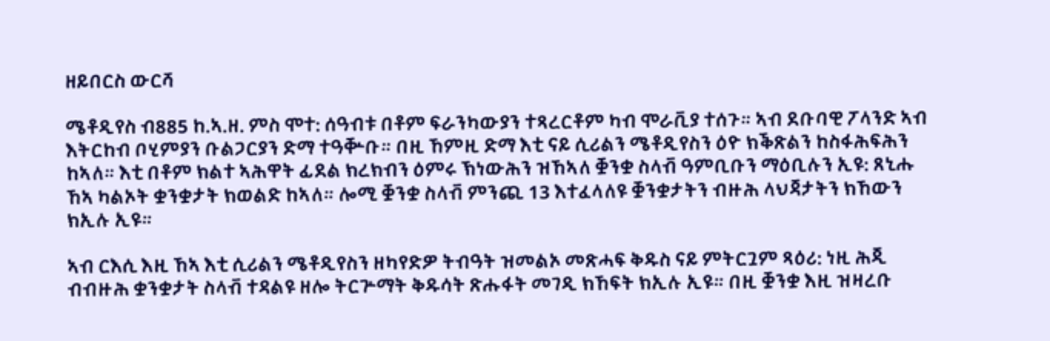ዘይበርስ ውርሻ

ሜቶዲየስ ብ885 ከ.ኣ.ዘ. ምስ ሞተ: ሰዓብቱ በቶም ፍራንካውያን ተጻረርቶም ካብ ሞራቪያ ተሰጉ። ኣብ ደቡባዊ ፖላንድ ኣብ እትርከብ ቦሂምያን ቡልጋርያን ድማ ተዓቝቡ። በዚ ኸምዚ ድማ እቲ ናይ ሲሪልን ሜቶዲየስን ዕዮ ክቕጽልን ከስፋሕፍሕን ከኣለ። እቲ በቶም ክልተ ኣሕዋት ፊደል ክረክብን ዕምሩ ኽነውሕን ዝኸኣለ ቛንቋ ስላቭ ዓምቢቡን ማዕቢሉን ኢዩ: ጸኒሑ ኸኣ ካልኦት ቋንቋታት ክወልድ ከኣለ። ሎሚ ቛንቋ ስላቭ ምንጪ 13 እተፈላለዩ ቛንቋታትን ብዙሕ ላህጃታትን ክኸውን ክኢሉ ኢዩ።

ኣብ ርእሲ እዚ ኸኣ እቲ ሲሪልን ሜቶዲየስን ዘካየድዎ ትብዓት ዝመልኦ መጽሓፍ ቅዱስ ናይ ምትርጓም ጻዕሪ: ነዚ ሕጂ ብብዙሕ ቋንቋታት ስላቭ ተዳልዩ ዘሎ ትርጕማት ቅዱሳት ጽሑፋት መገዲ ክኸፍት ክኢሉ ኢዩ። በዚ ቛንቋ እዚ ዝዛረቡ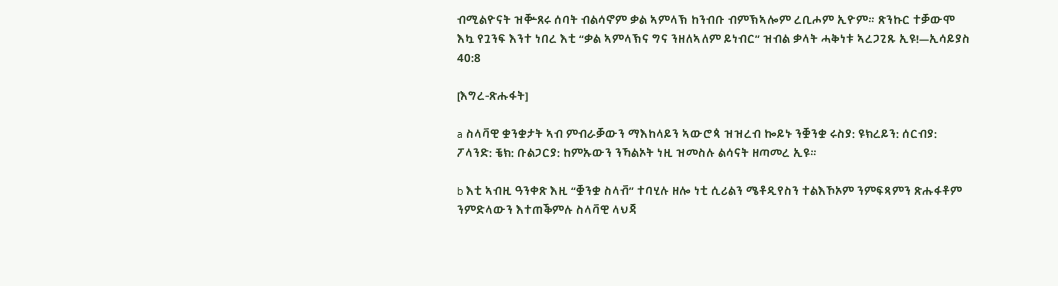ብሚልዮናት ዝቝጸሩ ሰባት ብልሳኖም ቃል ኣምላኽ ከንብቡ ብምኽኣሎም ረቢሖም ኢዮም። ጽንኩር ተቓውሞ እኳ የጓንፍ እንተ ነበረ እቲ “ቃል ኣምላኽና ግና ንዘለኣለም ይነብር” ዝብል ቃላት ሓቅነቱ ኣረጋጊጹ ኢዩ!—ኢሳይያስ 40:8

[እግረ-ጽሑፋት]

a ስላቫዊ ቋንቋታት ኣብ ምብራቓውን ማእከላይን ኣውሮጳ ዝዝረብ ኰይኑ ንቛንቋ ሩስያ: ዩክረይን: ሰርብያ: ፖላንድ: ቼክ: ቡልጋርያ: ከምኡውን ንኻልኦት ነዚ ዝመስሉ ልሳናት ዘጣመረ ኢዩ።

b እቲ ኣብዚ ዓንቀጽ እዚ “ቛንቋ ስላቭ” ተባሂሉ ዘሎ ነቲ ሲሪልን ሜቶዲየስን ተልእኾኦም ንምፍጻምን ጽሑፋቶም ንምድላውን እተጠቕምሉ ስላቫዊ ላህጃ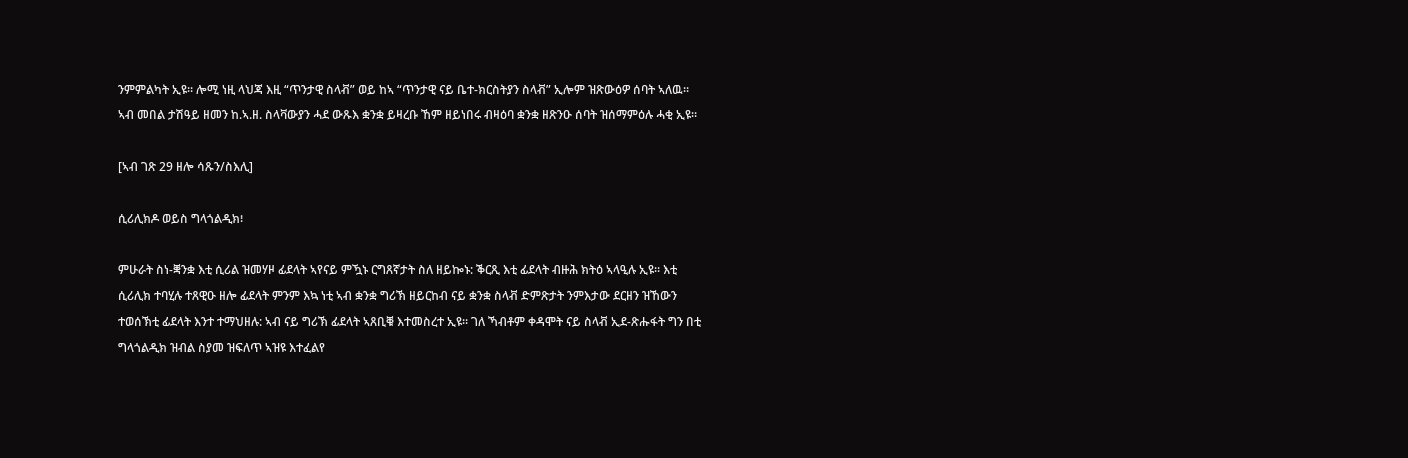ንምምልካት ኢዩ። ሎሚ ነዚ ላህጃ እዚ “ጥንታዊ ስላቭ” ወይ ከኣ “ጥንታዊ ናይ ቤተ-ክርስትያን ስላቭ” ኢሎም ዝጽውዕዎ ሰባት ኣለዉ። ኣብ መበል ታሽዓይ ዘመን ከ.ኣ.ዘ. ስላቫውያን ሓደ ውጹእ ቋንቋ ይዛረቡ ኸም ዘይነበሩ ብዛዕባ ቋንቋ ዘጽንዑ ሰባት ዝሰማምዕሉ ሓቂ ኢዩ።

[ኣብ ገጽ 29 ዘሎ ሳጹን/ስእሊ]

ሲሪሊክዶ ወይስ ግላጎልዲክ፧

ምሁራት ስነ-ቛንቋ እቲ ሲሪል ዝመሃዞ ፊደላት ኣየናይ ምዃኑ ርግጸኛታት ስለ ዘይኰኑ: ቕርጺ እቲ ፊደላት ብዙሕ ክትዕ ኣላዒሉ ኢዩ። እቲ ሲሪሊክ ተባሂሉ ተጸዊዑ ዘሎ ፊደላት ምንም እኳ ነቲ ኣብ ቋንቋ ግሪኽ ዘይርከብ ናይ ቋንቋ ስላቭ ድምጽታት ንምእታው ደርዘን ዝኸውን ተወሰኽቲ ፊደላት እንተ ተማህዘሉ: ኣብ ናይ ግሪኽ ፊደላት ኣጸቢቑ እተመስረተ ኢዩ። ገለ ኻብቶም ቀዳሞት ናይ ስላቭ ኢደ-ጽሑፋት ግን በቲ ግላጎልዲክ ዝብል ስያመ ዝፍለጥ ኣዝዩ እተፈልየ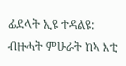ፊደላት ኢዩ ተዳልዩ: ብዙሓት ምሁራት ከኣ እቲ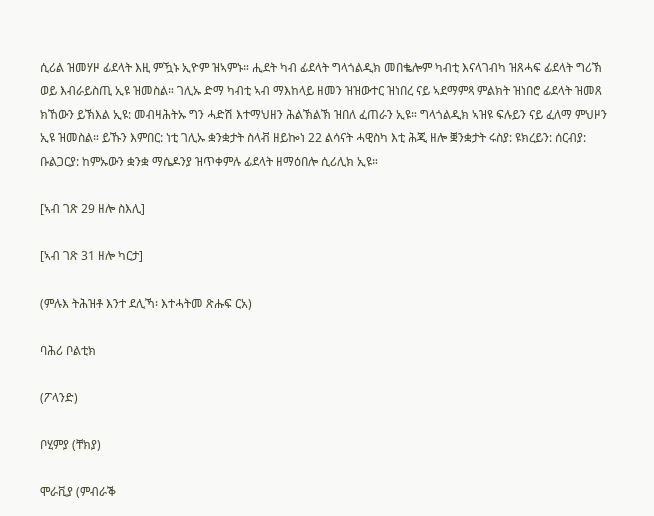ሲሪል ዝመሃዞ ፊደላት እዚ ምዃኑ ኢዮም ዝኣምኑ። ሒደት ካብ ፊደላት ግላጎልዲክ መበቈሎም ካብቲ እናላገብካ ዝጸሓፍ ፊደላት ግሪኽ ወይ እብራይስጢ ኢዩ ዝመስል። ገሊኡ ድማ ካብቲ ኣብ ማእከላይ ዘመን ዝዝውተር ዝነበረ ናይ ኣደማምጻ ምልክት ዝነበሮ ፊደላት ዝመጸ ክኸውን ይኽእል ኢዩ: መብዛሕትኡ ግን ሓድሽ እተማህዘን ሕልኽልኽ ዝበለ ፈጠራን ኢዩ። ግላጎልዲክ ኣዝዩ ፍሉይን ናይ ፈለማ ምህዞን ኢዩ ዝመስል። ይኹን እምበር: ነቲ ገሊኡ ቋንቋታት ስላቭ ዘይኰነ 22 ልሳናት ሓዊስካ እቲ ሕጂ ዘሎ ቛንቋታት ሩስያ: ዩክረይን: ሰርብያ: ቡልጋርያ: ከምኡውን ቋንቋ ማሴዶንያ ዝጥቀምሉ ፊደላት ዘማዕበሎ ሲሪሊክ ኢዩ።

[ኣብ ገጽ 29 ዘሎ ስእሊ]

[ኣብ ገጽ 31 ዘሎ ካርታ]

(ምሉእ ትሕዝቶ እንተ ደሊኻ፡ እተሓትመ ጽሑፍ ርአ)

ባሕሪ ቦልቲክ

(ፖላንድ)

ቦሂምያ (ቸክያ)

ሞራቪያ (ምብራቕ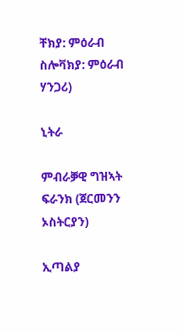ቸክያ: ምዕራብ ስሎቫክያ: ምዕራብ ሃንጋሪ)

ኒትራ

ምብራቓዊ ግዝኣት ፍራንክ (ጀርመንን ኦስትርያን)

ኢጣልያ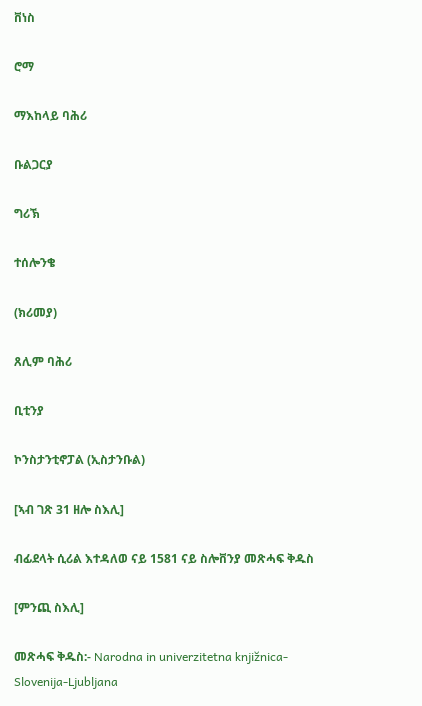ቨነስ

ሮማ

ማእከላይ ባሕሪ

ቡልጋርያ

ግሪኽ

ተሰሎንቄ

(ክሪመያ)

ጸሊም ባሕሪ

ቢቲንያ

ኮንስታንቲኖፓል (ኢስታንቡል)

[ኣብ ገጽ 31 ዘሎ ስእሊ]

ብፊደላት ሲሪል እተዳለወ ናይ 1581 ናይ ስሎቨንያ መጽሓፍ ቅዱስ

[ምንጪ ስእሊ]

መጽሓፍ ቅዱስ:- Narodna in univerzitetna knjiz̆nica-Slovenija-Ljubljana